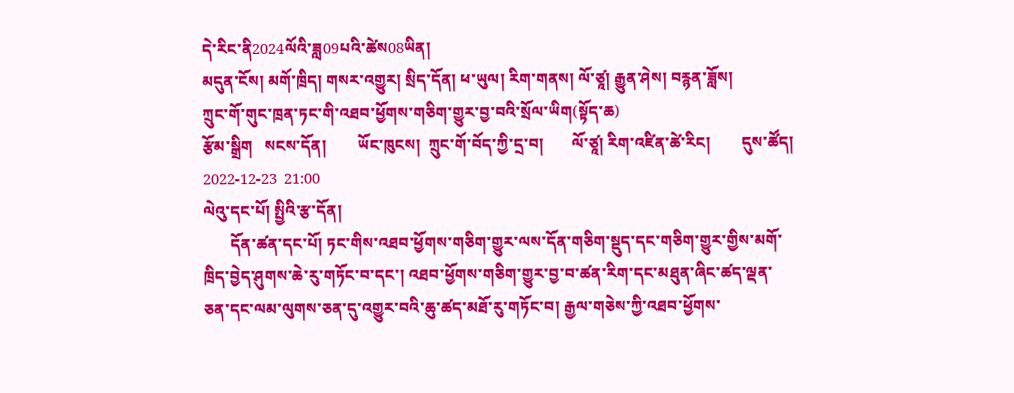དེ་རིང་ནི2024ལོའི་ཟླ09པའི་ཚེས08ཡིན།
མདུན་ངོས། མགོ་ཁྲིད། གསར་འགྱུར། སྲིད་དོན། ཕ་ཡུལ། རིག་གནས། ལོ་ཙཱ། རྒྱུན་ཤེས། བརྙན་ཟློས།
ཀྲུང་གོ་གུང་ཁྲན་ཏང་གི་འཐབ་ཕྱོགས་གཅིག་གྱུར་བྱ་བའི་སྲོལ་ཡིག(སྟོད་ཆ)
རྩོམ་སྒྲིག   སངས་དོན།        ཡོང་ཁུངས།  ཀྲུང་གོ་བོད་ཀྱི་དྲ་བ།       ལོ་ཙཱ། རིག་འཛིན་ཚེ་རིང།        དུས་ཚོད། 2022-12-23  21:00
ལེའུ་དང་པོ། སྤྱིའི་རྩ་དོན།
       དོན་ཚན་དང་པོ། ཏང་གིས་འཐབ་ཕྱོགས་གཅིག་གྱུར་ལས་དོན་གཅིག་སྡུད་དང་གཅིག་གྱུར་གྱིས་མགོ་ཁྲིད་བྱེད་ཤུགས་ཆེ་རུ་གཏོང་བ་དང་། འཐབ་ཕྱོགས་གཅིག་གྱུར་བྱ་བ་ཚན་རིག་དང་མཐུན་ཞིང་ཚད་ལྡན་ཅན་དང་ལམ་ལུགས་ཅན་དུ་འགྱུར་བའི་ཆུ་ཚད་མཐོ་རུ་གཏོང་བ། རྒྱལ་གཅེས་ཀྱི་འཐབ་ཕྱོགས་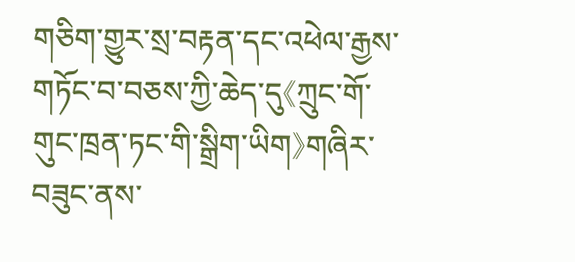གཅིག་གྱུར་སྲ་བརྟན་དང་འཕེལ་རྒྱས་གཏོང་བ་བཅས་ཀྱི་ཆེད་དུ《ཀྲུང་གོ་གུང་ཁྲན་ཏང་གི་སྒྲིག་ཡིག》གཞིར་བཟུང་ནས་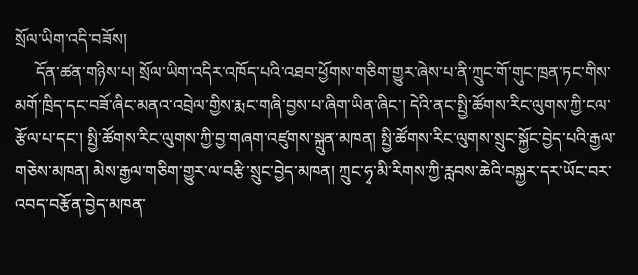སྲོལ་ཡིག་འདི་བཟོས།
     དོན་ཚན་གཉིས་པ། སྲོལ་ཡིག་འདིར་འཁོད་པའི་འཐབ་ཕྱོགས་གཅིག་གྱུར་ཞེས་པ་ནི་ཀྲུང་གོ་གུང་ཁྲན་ཏང་གིས་མགོ་ཁྲིད་དང་བཟོ་ཞིང་མནའ་འབྲེལ་གྱིས་རྨང་གཞི་བྱས་པ་ཞིག་ཡིན་ཞིང་། དེའི་ནང་སྤྱི་ཚོགས་རིང་ལུགས་ཀྱི་ངལ་རྩོལ་པ་དང་། སྤྱི་ཚོགས་རིང་ལུགས་ཀྱི་བྱ་གཞག་འཛུགས་སྐྲུན་མཁན། སྤྱི་ཚོགས་རིང་ལུགས་སྲུང་སྐྱོང་བྱེད་པའི་རྒྱལ་གཅེས་མཁན། མེས་རྒྱལ་གཅིག་གྱུར་ལ་བརྩི་སྲུང་བྱེད་མཁན། ཀྲུང་ཧྭ་མི་རིགས་ཀྱི་རླབས་ཆེའི་བསྐྱར་དར་ཡོང་བར་འབད་བརྩོན་བྱེད་མཁན་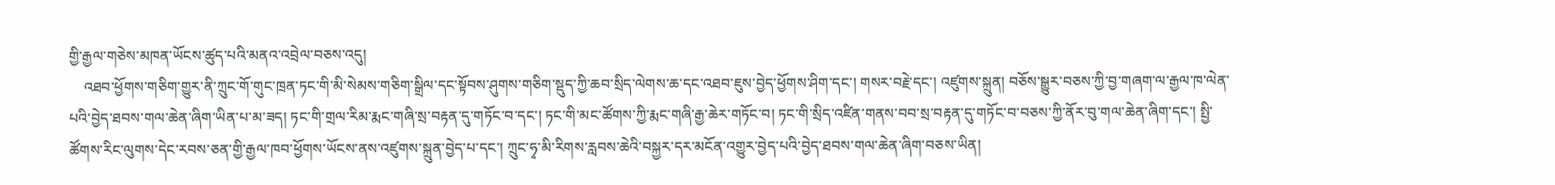གྱི་རྒྱལ་གཅེས་མཁན་ཡོངས་ཚུད་པའི་མནའ་འབྲེལ་བཅས་འདུ།
    འཐབ་ཕྱོགས་གཅིག་གྱུར་ནི་ཀྲུང་གོ་གུང་ཁྲན་ཏང་གི་མི་སེམས་གཅིག་སྒྲིལ་དང་སྟོབས་ཤུགས་གཅིག་སྡུད་ཀྱི་ཆབ་སྲིད་ལེགས་ཆ་དང་འཐབ་ཇུས་བྱེད་ཕྱོགས་ཤིག་དང་། གསར་བརྗེ་དང་། འཛུགས་སྐྲུན། བཅོས་སྒྱུར་བཅས་ཀྱི་བྱ་གཞག་ལ་རྒྱལ་ཁ་ལེན་པའི་བྱེད་ཐབས་གལ་ཆེན་ཞིག་ཡིན་པ་མ་ཟད། ཏང་གི་གྲལ་རིམ་རྨང་གཞི་སྲ་བརྟན་དུ་གཏོང་བ་དང་། ཏང་གི་མང་ཚོགས་ཀྱི་རྨང་གཞི་རྒྱ་ཆེར་གཏོང་བ། ཏང་གི་སྲིད་འཛིན་གནས་བབ་སྲ་བརྟན་དུ་གཏོང་བ་བཅས་ཀྱི་ནོར་བུ་གལ་ཆེན་ཞིག་དང་། སྤྱི་ཚོགས་རིང་ལུགས་དེང་རབས་ཅན་གྱི་རྒྱལ་ཁབ་ཕྱོགས་ཡོངས་ནས་འཛུགས་སྐྲུན་བྱེད་པ་དང་། ཀྲུང་ཧྭ་མི་རིགས་རླབས་ཆེའི་བསྐྱར་དར་མངོན་འགྱུར་བྱེད་པའི་བྱེད་ཐབས་གལ་ཆེན་ཞིག་བཅས་ཡིན།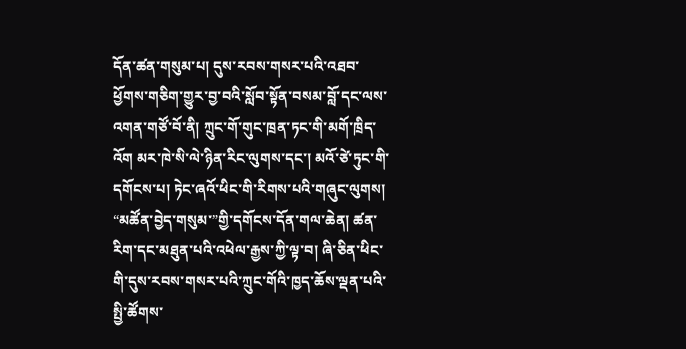དོན་ཚན་གསུམ་པ། དུས་རབས་གསར་པའི་འཐབ་ཕྱོགས་གཅིག་གྱུར་བྱ་བའི་སློབ་སྟོན་བསམ་བློ་དང་ལས་འགན་གཙོ་བོ་ནི། ཀྲུང་གོ་གུང་ཁྲན་ཏང་གི་མགོ་ཁྲིད་འོག མར་ཁེ་སི་ལེ་ཉིན་རིང་ལུགས་དང་། མའོ་ཙེ་ཏུང་གི་དགོངས་པ། ཏེང་ཞའོ་ཕིང་གི་རིགས་པའི་གཞུང་ལུགས། “མཚོན་བྱེད་གསུམ་”གྱི་དགོངས་དོན་གལ་ཆེན། ཚན་རིག་དང་མཐུན་པའི་འཕེལ་རྒྱས་ཀྱི་ལྟ་བ། ཞི་ཅིན་ཕིང་གི་དུས་རབས་གསར་པའི་ཀྲུང་གོའི་ཁྱད་ཆོས་ལྡན་པའི་སྤྱི་ཚོགས་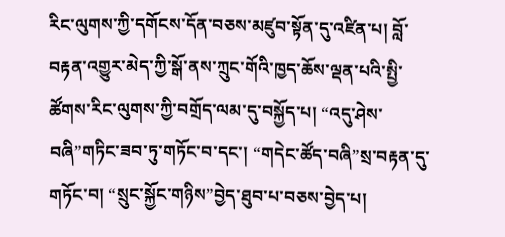རིང་ལུགས་ཀྱི་དགོངས་དོན་བཅས་མཛུབ་སྟོན་དུ་འཛིན་པ། བློ་བརྟན་འགྱུར་མེད་ཀྱི་སྒོ་ནས་ཀྲུང་གོའི་ཁྱད་ཆོས་ལྡན་པའི་སྤྱི་ཚོགས་རིང་ལུགས་ཀྱི་བགྲོད་ལམ་དུ་བསྐྱོད་པ། “འདུ་ཤེས་བཞི”གཏིང་ཟབ་ཏུ་གཏོང་བ་དང་། “གདེང་ཚོད་བཞི”སྲ་བརྟན་དུ་གཏོང་བ། “སྲུང་སྐྱོང་གཉིས”བྱེད་ཐུབ་པ་བཅས་བྱེད་པ།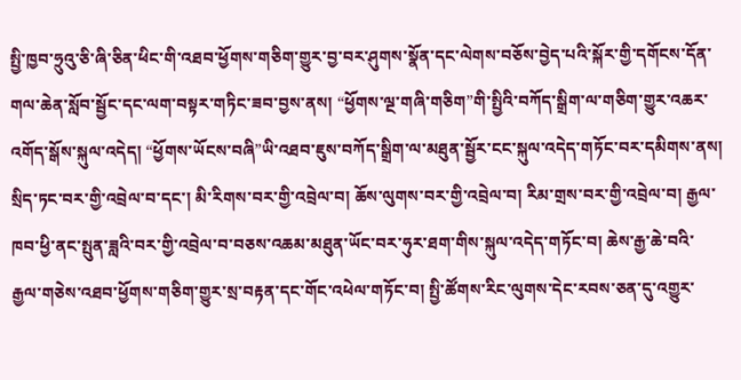སྤྱི་ཁྱབ་ཧྲུའུ་ཅི་ཞི་ཅིན་ཕིང་གི་འཐབ་ཕྱོགས་གཅིག་གྱུར་བྱ་བར་ཤུགས་སྣོན་དང་ལེགས་བཅོས་བྱེད་པའི་སྐོར་གྱི་དགོངས་དོན་གལ་ཆེན་སློབ་སྦྱོང་དང་ལག་བསྟར་གཏིང་ཟབ་བྱས་ནས། “ཕྱོགས་ལྔ་གཞི་གཅིག”གི་སྤྱིའི་བཀོད་སྒྲིག་ལ་གཅིག་གྱུར་འཆར་འགོད་སྒོས་སྐུལ་འདེད། “ཕྱོགས་ཡོངས་བཞི”ཡི་འཐབ་ཇུས་བཀོད་སྒྲིག་ལ་མཐུན་སྦྱོར་ངང་སྐུལ་འདེད་གཏོང་བར་དམིགས་ནས། སྲིད་ཏང་བར་གྱི་འབྲེལ་བ་དང་། མི་རིགས་བར་གྱི་འབྲེལ་བ། ཆོས་ལུགས་བར་གྱི་འབྲེལ་བ། རིམ་གྲས་བར་གྱི་འབྲེལ་བ། རྒྱལ་ཁབ་ཕྱི་ནང་སྤུན་ཟླའི་བར་གྱི་འབྲེལ་བ་བཅས་འཆམ་མཐུན་ཡོང་བར་ཧུར་ཐག་གིས་སྐུལ་འདེད་གཏོང་བ། ཆེས་རྒྱ་ཆེ་བའི་རྒྱལ་གཅེས་འཐབ་ཕྱོགས་གཅིག་གྱུར་སྲ་བརྟན་དང་གོང་འཕེལ་གཏོང་བ། སྤྱི་ཚོགས་རིང་ལུགས་དེང་རབས་ཅན་དུ་འགྱུར་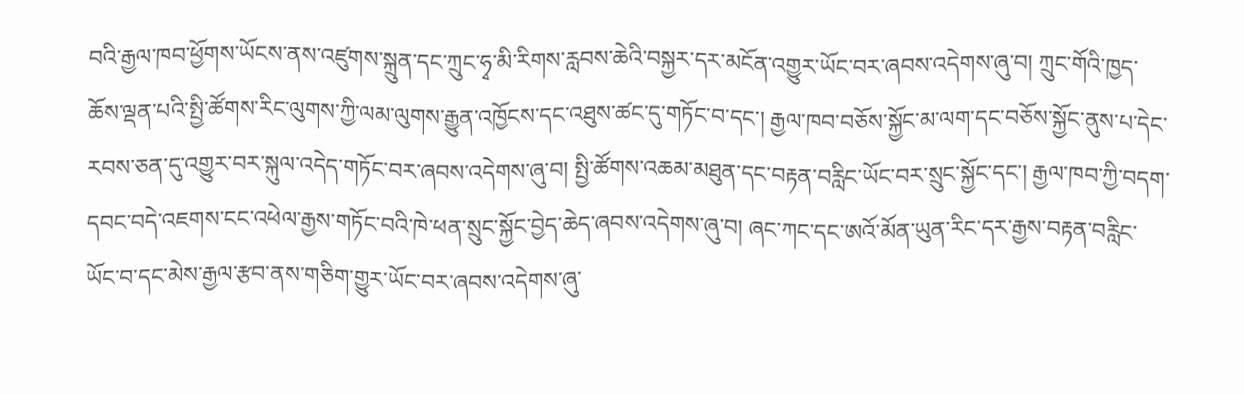བའི་རྒྱལ་ཁབ་ཕྱོགས་ཡོངས་ནས་འཛུགས་སྐྲུན་དང་ཀྲུང་ཧྭ་མི་རིགས་རླབས་ཆེའི་བསྐྱར་དར་མངོན་འགྱུར་ཡོང་བར་ཞབས་འདེགས་ཞུ་བ། ཀྲུང་གོའི་ཁྱད་ཆོས་ལྡན་པའི་སྤྱི་ཚོགས་རིང་ལུགས་ཀྱི་ལམ་ལུགས་རྒྱུན་འཁྱོངས་དང་འཐུས་ཚང་དུ་གཏོང་བ་དང་། རྒྱལ་ཁབ་བཅོས་སྐྱོང་མ་ལག་དང་བཅོས་སྐྱོང་ནུས་པ་དེང་རབས་ཅན་དུ་འགྱུར་བར་སྐུལ་འདེད་གཏོང་བར་ཞབས་འདེགས་ཞུ་བ། སྤྱི་ཚོགས་འཆམ་མཐུན་དང་བརྟན་བརླིང་ཡོང་བར་སྲུང་སྐྱོང་དང་། རྒྱལ་ཁབ་ཀྱི་བདག་དབང་བདེ་འཇགས་ངང་འཕེལ་རྒྱས་གཏོང་བའི་ཁེ་ཕན་སྲུང་སྐྱོང་བྱེད་ཆེད་ཞབས་འདེགས་ཞུ་བ། ཞང་ཀང་དང་ཨའོ་མོན་ཡུན་རིང་དར་རྒྱས་བརྟན་བརླིང་ཡོང་བ་དང་མེས་རྒྱལ་རྩབ་ནས་གཅིག་གྱུར་ཡོང་བར་ཞབས་འདེགས་ཞུ་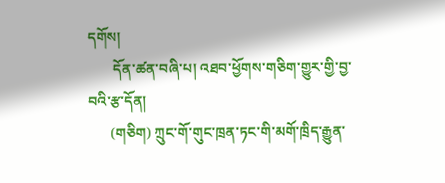དགོས།
       དོན་ཚན་བཞི་པ། འཐབ་ཕྱོགས་གཅིག་གྱུར་གྱི་བྱ་བའི་རྩ་དོན།
      (གཅིག) ཀྲུང་གོ་གུང་ཁྲན་ཏང་གི་མགོ་ཁྲིད་རྒྱུན་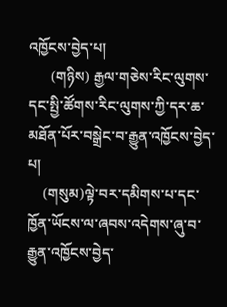འཁྱོངས་བྱེད་པ།
      (གཉིས) རྒྱལ་གཅེས་རིང་ལུགས་དང་སྤྱི་ཚོགས་རིང་ལུགས་ཀྱི་དར་ཆ་མཐོན་པོར་བསྒྲེང་བ་རྒྱུན་འཁྱོངས་བྱེད་པ།
    (གསུམ)ལྟེ་བར་དམིགས་པ་དང་ཁྱོན་ཡོངས་ལ་ཞབས་འདེགས་ཞུ་བ་རྒྱུན་འཁྱོངས་བྱེད་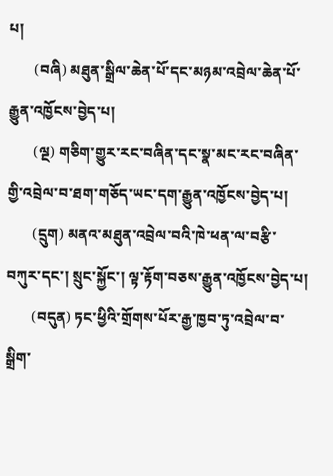པ།
       (བཞི) མཐུན་སྒྲིལ་ཆེན་པོ་དང་མཉམ་འབྲེལ་ཆེན་པོ་རྒྱུན་འཁྱོངས་བྱེད་པ།
       (ལྔ) གཅིག་གྱུར་རང་བཞིན་དང་སྣ་མང་རང་བཞིན་གྱི་འབྲེལ་བ་ཐག་གཅོད་ཡང་དག་རྒྱུན་འཁྱོངས་བྱེད་པ།
       (དྲུག) མནའ་མཐུན་འབྲེལ་བའི་ཁེ་ཕན་ལ་བརྩི་བཀུར་དང་། སྲུང་སྐྱོང་། ལྟ་རྟོག་བཅས་རྒྱུན་འཁྱོངས་བྱེད་པ།
       (བདུན) ཏང་ཕྱིའི་གྲོགས་པོར་རྒྱ་ཁྱབ་ཏུ་འབྲེལ་བ་སྒྲིག་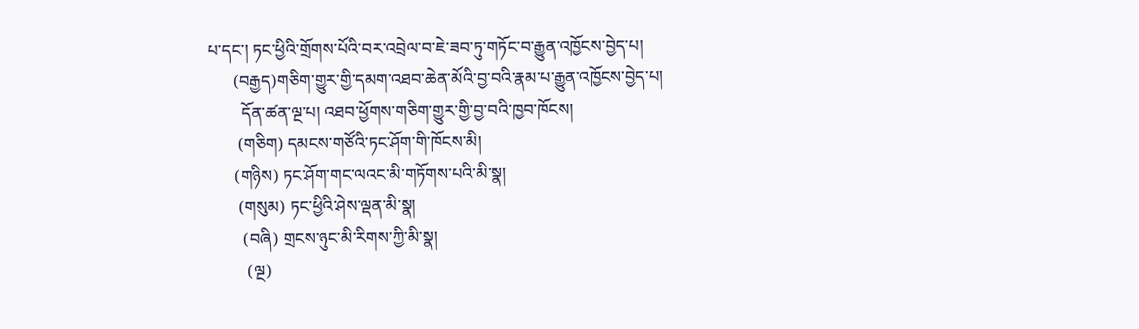པ་དང་། ཏང་ཕྱིའི་གྲོགས་པོའི་བར་འབྲེལ་བ་ཇེ་ཟབ་ཏུ་གཏོང་བ་རྒྱུན་འཁྱོངས་བྱེད་པ།
      (བརྒྱད)གཅིག་གྱུར་གྱི་དམག་འཐབ་ཆེན་མོའི་བྱ་བའི་རྣམ་པ་རྒྱུན་འཁྱོངས་བྱེད་པ།
        དོན་ཚན་ལྔ་པ། འཐབ་ཕྱོགས་གཅིག་གྱུར་གྱི་བྱ་བའི་ཁྱབ་ཁོངས།
       (གཅིག) དམངས་གཙོའི་ཏང་ཤོག་གི་ཁོངས་མི།
      (གཉིས) ཏང་ཤོག་གང་ལའང་མི་གཏོགས་པའི་མི་སྣ།
       (གསུམ) ཏང་ཕྱིའི་ཤེས་ལྡན་མི་སྣ།
        (བཞི) གྲངས་ཉུང་མི་རིགས་ཀྱི་མི་སྣ།
         (ལྔ)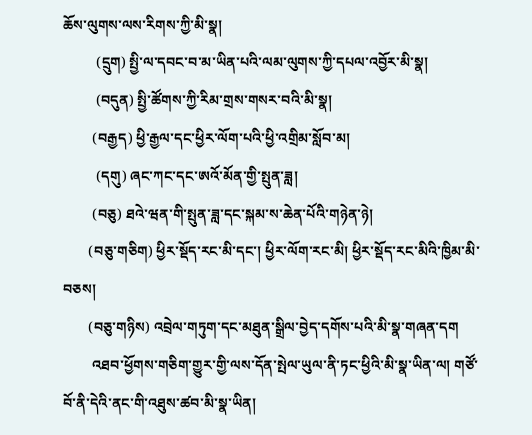ཆོས་ལུགས་ལས་རིགས་ཀྱི་མི་སྣ།
         (དྲུག) སྤྱི་ལ་དབང་བ་མ་ཡིན་པའི་ལམ་ལུགས་ཀྱི་དཔལ་འབྱོར་མི་སྣ།
         (བདུན) སྤྱི་ཚོགས་ཀྱི་རིམ་གྲས་གསར་བའི་མི་སྣ།
        (བརྒྱད) ཕྱི་རྒྱལ་དང་ཕྱིར་ལོག་པའི་ཕྱི་འགྲིམ་སློབ་མ།
         (དགུ) ཞང་ཀང་དང་ཨའོ་མོན་གྱི་སྤུན་ཟླ།
        (བཅུ) ཐའེ་ཝན་གི་སྤུན་ཟླ་དང་སྐམ་ས་ཆེན་པོའི་གཉེན་ཉེ།
       (བཅུ་གཅིག) ཕྱིར་སྡོད་རང་མི་དང་། ཕྱིར་ལོག་རང་མི། ཕྱིར་སྡོད་རང་མིའི་ཁྱིམ་མི་བཅས།
       (བཅུ་གཉིས) འབྲེལ་གཏུག་དང་མཐུན་སྒྲིལ་བྱེད་དགོས་པའི་མི་སྣ་གཞན་དག
        འཐབ་ཕྱོགས་གཅིག་གྱུར་གྱི་ལས་དོན་སྤེལ་ཡུལ་ནི་ཏང་ཕྱིའི་མི་སྣ་ཡིན་ལ། གཙོ་བོ་ནི་དེའི་ནང་གི་འཐུས་ཚབ་མི་སྣ་ཡིན།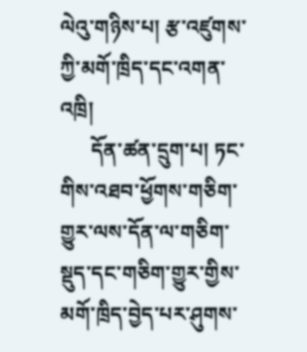ལེའུ་གཉིས་པ། རྩ་འཛུགས་ཀྱི་མགོ་ཁྲིད་དང་འགན་འཁྲི།
      དོན་ཚན་དྲུག་པ། ཏང་གིས་འཐབ་ཕྱོགས་གཅིག་གྱུར་ལས་དོན་ལ་གཅིག་སྡུད་དང་གཅིག་གྱུར་གྱིས་མགོ་ཁྲིད་བྱེད་པར་ཤུགས་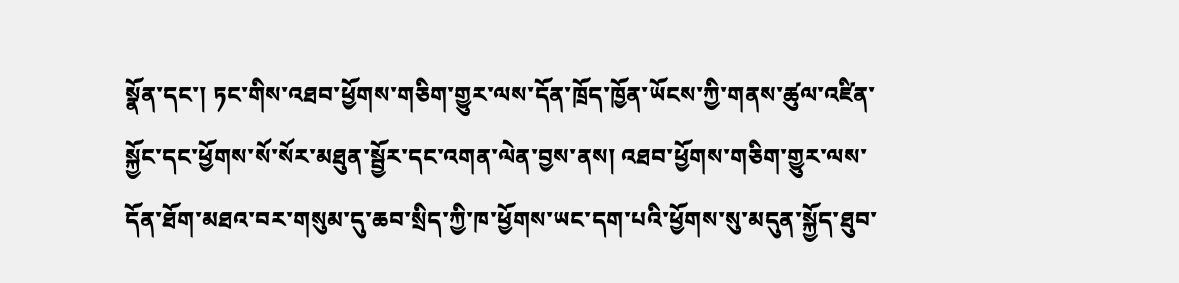སྣོན་དང་། ཏང་གིས་འཐབ་ཕྱོགས་གཅིག་གྱུར་ལས་དོན་ཁྲོད་ཁྱོན་ཡོངས་ཀྱི་གནས་ཚུལ་འཛིན་སྐྱོང་དང་ཕྱོགས་སོ་སོར་མཐུན་སྦྱོར་དང་འགན་ལེན་བྱས་ནས། འཐབ་ཕྱོགས་གཅིག་གྱུར་ལས་དོན་ཐོག་མཐའ་བར་གསུམ་དུ་ཆབ་སྲིད་ཀྱི་ཁ་ཕྱོགས་ཡང་དག་པའི་ཕྱོགས་སུ་མདུན་སྐྱོད་ཐུབ་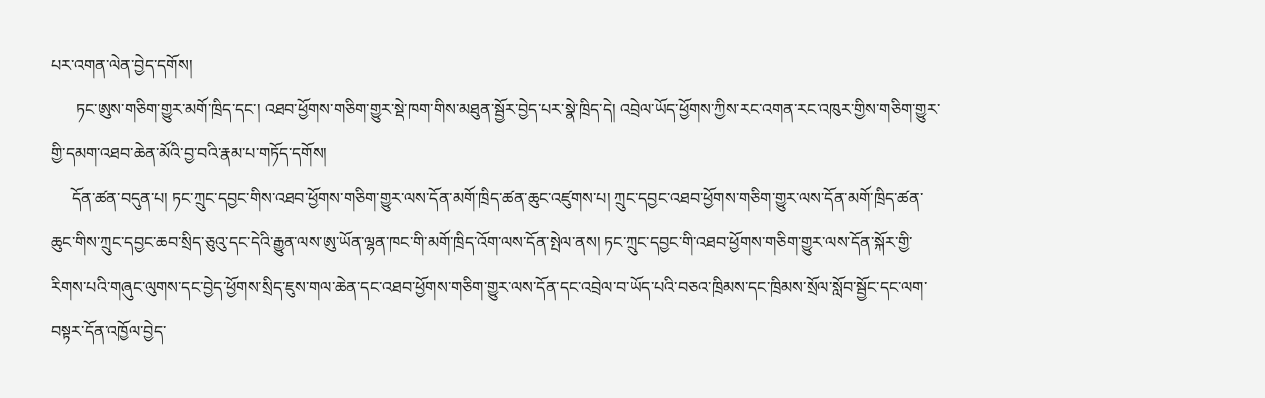པར་འགན་ལེན་བྱེད་དགོས།
      ཏང་ཨུས་གཅིག་གྱུར་མགོ་ཁྲིད་དང་། འཐབ་ཕྱོགས་གཅིག་གྱུར་སྡེ་ཁག་གིས་མཐུན་སྦྱོར་བྱེད་པར་སྣེ་ཁྲིད་དེ། འབྲེལ་ཡོད་ཕྱོགས་ཀྱིས་རང་འགན་རང་འཁུར་གྱིས་གཅིག་གྱུར་གྱི་དམག་འཐབ་ཆེན་མོའི་བྱ་བའི་རྣམ་པ་གཏོད་དགོས།
     དོན་ཚན་བདུན་པ། ཏང་ཀྲུང་དབྱང་གིས་འཐབ་ཕྱོགས་གཅིག་གྱུར་ལས་དོན་མགོ་ཁྲིད་ཚན་ཆུང་འཛུགས་པ། ཀྲུང་དབྱང་འཐབ་ཕྱོགས་གཅིག་གྱུར་ལས་དོན་མགོ་ཁྲིད་ཚན་ཆུང་གིས་ཀྲུང་དབྱང་ཆབ་སྲིད་ཅུའུ་དང་དེའི་རྒྱུན་ལས་ཨུ་ཡོན་ལྷན་ཁང་གི་མགོ་ཁྲིད་འོག་ལས་དོན་སྤེལ་ནས། ཏང་ཀྲུང་དབྱང་གི་འཐབ་ཕྱོགས་གཅིག་གྱུར་ལས་དོན་སྐོར་གྱི་རིགས་པའི་གཞུང་ལུགས་དང་བྱེད་ཕྱོགས་སྲིད་ཇུས་གལ་ཆེན་དང་འཐབ་ཕྱོགས་གཅིག་གྱུར་ལས་དོན་དང་འབྲེལ་བ་ཡོད་པའི་བཅའ་ཁྲིམས་དང་ཁྲིམས་སྲོལ་སློབ་སྦྱོང་དང་ལག་བསྟར་དོན་འཁྱོལ་བྱེད་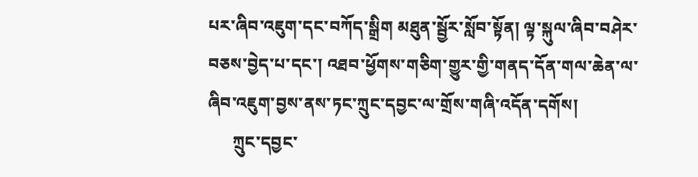པར་ཞིབ་འཇུག་དང་བཀོད་སྒྲིག མཐུན་སྦྱོར་སློབ་སྟོན། ལྟ་སྐུལ་ཞིབ་བཤེར་བཅས་བྱེད་པ་དང་། འཐབ་ཕྱོགས་གཅིག་གྱུར་གྱི་གནད་དོན་གལ་ཆེན་ལ་ཞིབ་འཇུག་བྱས་ནས་ཏང་ཀྲུང་དབྱང་ལ་གྲོས་གཞི་འདོན་དགོས།
      ཀྲུང་དབྱང་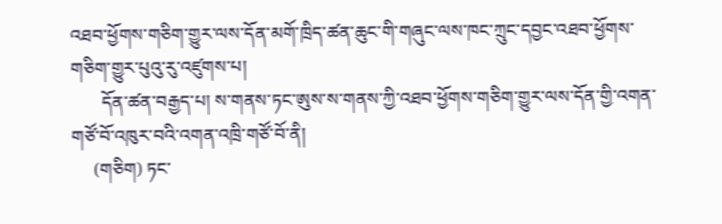འཐབ་ཕྱོགས་གཅིག་གྱུར་ལས་དོན་མགོ་ཁྲིད་ཚན་ཆུང་གི་གཞུང་ལས་ཁང་ཀྲུང་དབྱང་འཐབ་ཕྱོགས་གཅིག་གྱུར་པུའུ་རུ་འཛུགས་པ།
       དོན་ཚན་བརྒྱད་པ། ས་གནས་ཏང་ཨུས་ས་གནས་ཀྱི་འཐབ་ཕྱོགས་གཅིག་གྱུར་ལས་དོན་གྱི་འགན་གཙོ་བོ་འཁུར་བའི་འགན་འཁྲི་གཙོ་བོ་ནི།
     (གཅིག) ཏང་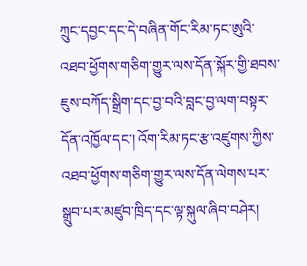ཀྲུང་དབྱང་དང་དེ་བཞིན་གོང་རིམ་ཏང་ཨུའི་འཐབ་ཕྱོགས་གཅིག་གྱུར་ལས་དོན་སྐོར་གྱི་ཐབས་ཇུས་བཀོད་སྒྲིག་དང་བྱ་བའི་བླང་བྱ་ལག་བསྟར་དོན་འཁྱོལ་དང་། འོག་རིམ་ཏང་རྩ་འཛུགས་ཀྱིས་འཐབ་ཕྱོགས་གཅིག་གྱུར་ལས་དོན་ལེགས་པར་སྒྲུབ་པར་མཛུབ་ཁྲིད་དང་ལྟ་སྐུལ་ཞིབ་བཤེར།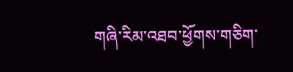གཞི་རིམ་འཐབ་ཕྱོགས་གཅིག་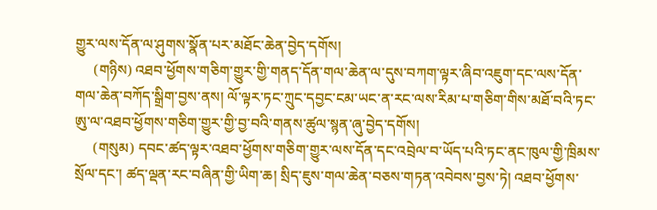གྱུར་ལས་དོན་ལ་ཤུགས་སྣོན་པར་མཐོང་ཆེན་བྱེད་དགོས།
     (གཉིས) འཐབ་ཕྱོགས་གཅིག་གྱུར་གྱི་གནད་དོན་གལ་ཆེན་ལ་དུས་བཀག་ལྟར་ཞིབ་འཇུག་དང་ལས་དོན་གལ་ཆེན་བཀོད་སྒྲིག་བྱས་ནས། ལོ་ལྟར་ཏང་ཀྲུང་དབྱང་ངམ་ཡང་ན་རང་ལས་རིམ་པ་གཅིག་གིས་མཐོ་བའི་ཏང་ཨུ་ལ་འཐབ་ཕྱོགས་གཅིག་གྱུར་གྱི་བྱ་བའི་གནས་ཚུལ་སྙན་ཞུ་བྱེད་དགོས།
     (གསུམ) དབང་ཚད་ལྟར་འཐབ་ཕྱོགས་གཅིག་གྱུར་ལས་དོན་དང་འབྲེལ་བ་ཡོད་པའི་ཏང་ནང་ཁུལ་གྱི་ཁྲིམས་སྲོལ་དང་། ཚད་ལྡན་རང་བཞིན་གྱི་ཡིག་ཆ། སྲིད་ཇུས་གལ་ཆེན་བཅས་གཏན་འབེབས་བྱས་ཏེ། འཐབ་ཕྱོགས་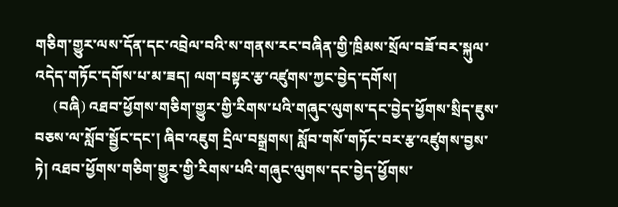གཅིག་གྱུར་ལས་དོན་དང་འབྲེལ་བའི་ས་གནས་རང་བཞིན་གྱི་ཁྲིམས་སྲོལ་བཟོ་བར་སྐུལ་འདེད་གཏོང་དགོས་པ་མ་ཟད། ལག་བསྟར་རྩ་འཛུགས་ཀྱང་བྱེད་དགོས།
     (བཞི) འཐབ་ཕྱོགས་གཅིག་གྱུར་གྱི་རིགས་པའི་གཞུང་ལུགས་དང་བྱེད་ཕྱོགས་སྲིད་ཇུས་བཅས་ལ་སློབ་སྦྱོང་དང་། ཞིབ་འཇུག དྲིལ་བསྒྲགས། སློབ་གསོ་གཏོང་བར་རྩ་འཛུགས་བྱས་ཏེ། འཐབ་ཕྱོགས་གཅིག་གྱུར་གྱི་རིགས་པའི་གཞུང་ལུགས་དང་བྱེད་ཕྱོགས་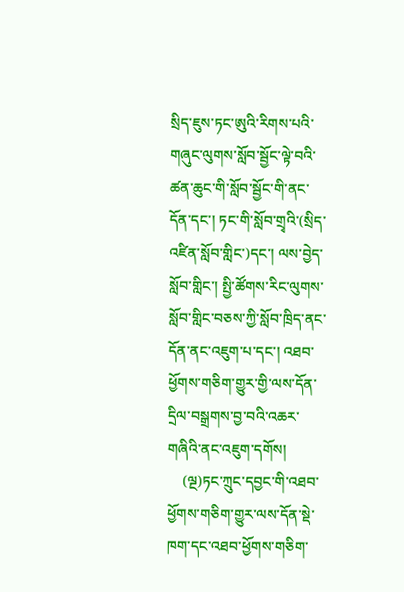སྲིད་ཇུས་ཏང་ཨུའི་རིགས་པའི་གཞུང་ལུགས་སློབ་སྦྱོང་ལྟེ་བའི་ཚན་ཆུང་གི་སློབ་སྦྱོང་གི་ནང་དོན་དང་། ཏང་གི་སློབ་གྲྭའི་(སྲིད་འཛིན་སློབ་གླིང་)དང་། ལས་བྱེད་སློབ་གླིང་། སྤྱི་ཚོགས་རིང་ལུགས་སློབ་གླིང་བཅས་ཀྱི་སློབ་ཁྲིད་ནང་དོན་ནང་འཇུག་པ་དང་། འཐབ་ཕྱོགས་གཅིག་གྱུར་གྱི་ལས་དོན་དྲིལ་བསྒྲགས་བྱ་བའི་འཆར་གཞིའི་ནང་འཇུག་དགོས།
    (ལྔ)ཏང་ཀྲུང་དབྱང་གི་འཐབ་ཕྱོགས་གཅིག་གྱུར་ལས་དོན་སྡེ་ཁག་དང་འཐབ་ཕྱོགས་གཅིག་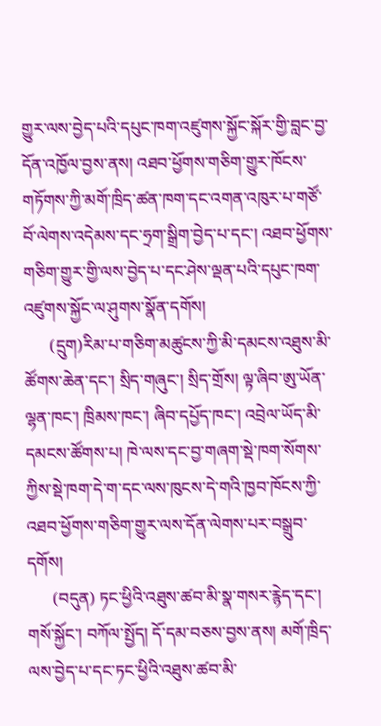གྱུར་ལས་བྱེད་པའི་དཔུང་ཁག་འཛུགས་སྐྱོང་སྐོར་གྱི་བླང་བྱ་དོན་འཁྱོལ་བྱས་ནས། འཐབ་ཕྱོགས་གཅིག་གྱུར་ཁོངས་གཏོགས་ཀྱི་མགོ་ཁྲིད་ཚན་ཁག་དང་འགན་འཁུར་པ་གཙོ་བོ་ལེགས་འདེམས་དང་ཧྲག་སྒྲིག་བྱེད་པ་དང་། འཐབ་ཕྱོགས་གཅིག་གྱུར་གྱི་ལས་བྱེད་པ་དང་ཤེས་ལྡན་པའི་དཔུང་ཁག་འཛུགས་སྐྱོང་ལ་ཤུགས་སྣོན་དགོས།
      (དྲུག)རིམ་པ་གཅིག་མཚུངས་ཀྱི་མི་དམངས་འཐུས་མི་ཚོགས་ཆེན་དང་། སྲིད་གཞུང་། སྲིད་གྲོས། ལྟ་ཞིབ་ཨུ་ཡོན་ལྷན་ཁང་། ཁྲིམས་ཁང་། ཞིབ་དཔྱོད་ཁང་། འབྲེལ་ཡོད་མི་དམངས་ཚོགས་པ། ཁེ་ལས་དང་བྱ་གཞག་སྡེ་ཁག་སོགས་ཀྱིས་སྡེ་ཁག་དེ་ག་དང་ལས་ཁུངས་དེ་གའི་ཁྱབ་ཁོངས་ཀྱི་འཐབ་ཕྱོགས་གཅིག་གྱུར་ལས་དོན་ལེགས་པར་བསྒྲུབ་དགོས།
      (བདུན) ཏང་ཕྱིའི་འཐུས་ཚབ་མི་སྣ་གསར་རྙེད་དང་། གསོ་སྐྱོང་། བཀོལ་སྤྱོད། དོ་དམ་བཅས་བྱས་ནས། མགོ་ཁྲིད་ལས་བྱེད་པ་དང་ཏང་ཕྱིའི་འཐུས་ཚབ་མི་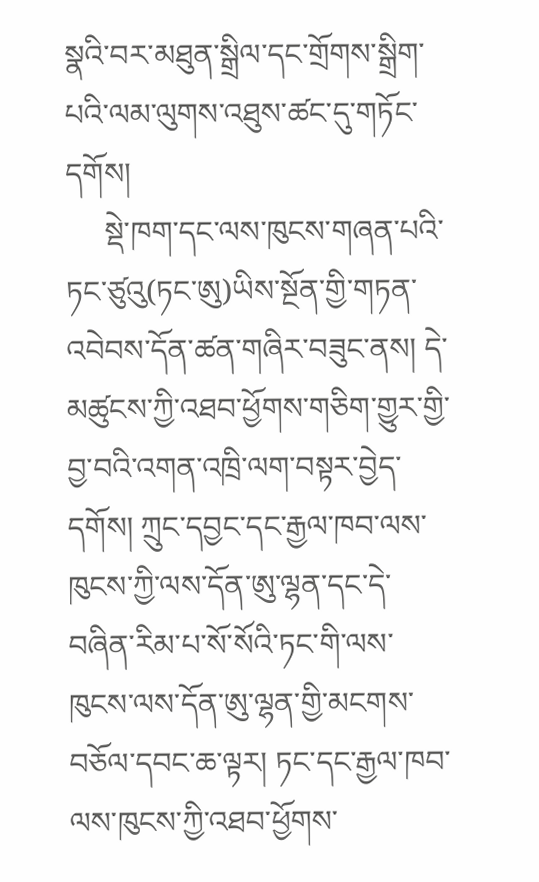སྣའི་བར་མཐུན་སྒྲིལ་དང་གྲོགས་སྒྲིག་པའི་ལམ་ལུགས་འཐུས་ཚང་དུ་གཏོང་དགོས།
     སྡེ་ཁག་དང་ལས་ཁུངས་གཞན་པའི་ཏང་ཙུའུ(ཏང་ཨུ)ཡིས་སྔོན་གྱི་གཏན་འབེབས་དོན་ཚན་གཞིར་བཟུང་ནས། དེ་མཚུངས་ཀྱི་འཐབ་ཕྱོགས་གཅིག་གྱུར་གྱི་བྱ་བའི་འགན་འཁྲི་ལག་བསྟར་བྱེད་དགོས། ཀྲུང་དབྱང་དང་རྒྱལ་ཁབ་ལས་ཁུངས་ཀྱི་ལས་དོན་ཨུ་ལྷན་དང་དེ་བཞིན་རིམ་པ་སོ་སོའི་ཏང་གི་ལས་ཁུངས་ལས་དོན་ཨུ་ལྷན་གྱི་མངགས་བཅོལ་དབང་ཆ་ལྟར། ཏང་དང་རྒྱལ་ཁབ་ལས་ཁུངས་ཀྱི་འཐབ་ཕྱོགས་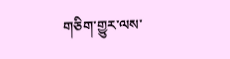གཅིག་གྱུར་ལས་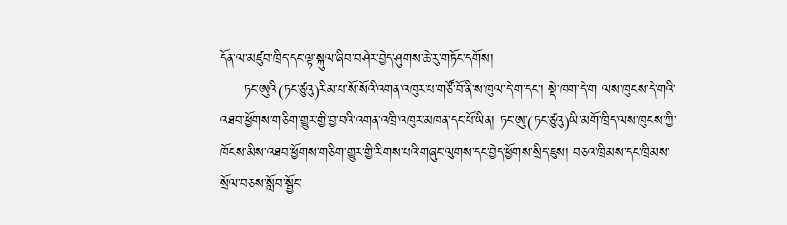དོན་ལ་མཛུབ་ཁྲིད་དང་ལྟ་སྐུལ་ཞིབ་བཤེར་བྱེད་ཤུགས་ཆེ་རུ་གཏོང་དགོས།
     ཏང་ཨུའི(ཏང་ཙུའུ)རིམ་པ་སོ་སོའི་འགན་འཁུར་པ་གཙོ་བོ་ནི་ས་ཁུལ་དེ་ག་དང་། སྡེ་ཁག་དེ་ག ལས་ཁུངས་དེ་གའི་འཐབ་ཕྱོགས་གཅིག་གྱུར་གྱི་བྱ་བའི་འགན་འཁྲི་འཁུར་མཁན་དང་པོ་ཡིན། ཏང་ཨུ་(ཏང་ཙུའུ)ཡི་མགོ་ཁྲིད་ལས་ཁུངས་ཀྱི་ཁོངས་མིས་འཐབ་ཕྱོགས་གཅིག་གྱུར་གྱི་རིགས་པའི་གཞུང་ལུགས་དང་བྱེད་ཕྱོགས་སྲིད་ཇུས། བཅའ་ཁྲིམས་དང་ཁྲིམས་སྲོལ་བཅས་སློབ་སྦྱོང་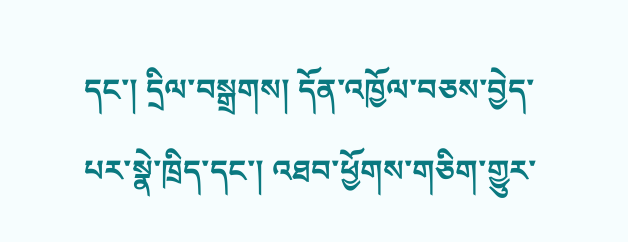དང་། དྲིལ་བསྒྲགས། དོན་འཁྱོལ་བཅས་བྱེད་པར་སྣེ་ཁྲིད་དང་། འཐབ་ཕྱོགས་གཅིག་གྱུར་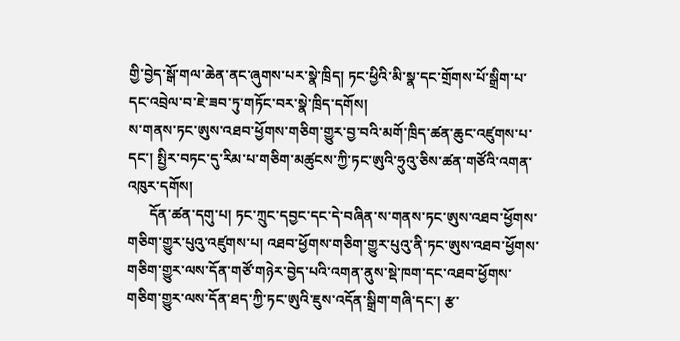གྱི་བྱེད་སྒོ་གལ་ཆེན་ནང་ཞུགས་པར་སྣེ་ཁྲིད། ཏང་ཕྱིའི་མི་སྣ་དང་གྲོགས་པོ་སྒྲིག་པ་དང་འབྲེལ་བ་ཇེ་ཟབ་ཏུ་གཏོང་བར་སྣེ་ཁྲིད་དགོས།
ས་གནས་ཏང་ཨུས་འཐབ་ཕྱོགས་གཅིག་གྱུར་བྱ་བའི་མགོ་ཁྲིད་ཚན་ཆུང་འཛུགས་པ་དང་། སྤྱིར་བཏང་དུ་རིམ་པ་གཅིག་མཚུངས་ཀྱི་ཏང་ཨུའི་ཧྲུའུ་ཅིས་ཚན་གཙོའི་འགན་འཁུར་དགོས།
      དོན་ཚན་དགུ་པ། ཏང་ཀྲུང་དབྱང་དང་དེ་བཞིན་ས་གནས་ཏང་ཨུས་འཐབ་ཕྱོགས་གཅིག་གྱུར་པུའུ་འཛུགས་པ། འཐབ་ཕྱོགས་གཅིག་གྱུར་པུའུ་ནི་ཏང་ཨུས་འཐབ་ཕྱོགས་གཅིག་གྱུར་ལས་དོན་གཙོ་གཉེར་བྱེད་པའི་འགན་ནུས་སྡེ་ཁག་དང་འཐབ་ཕྱོགས་གཅིག་གྱུར་ལས་དོན་ཐད་ཀྱི་ཏང་ཨུའི་ཇུས་འདོན་སྒྲིག་གཞི་དང་། རྩ་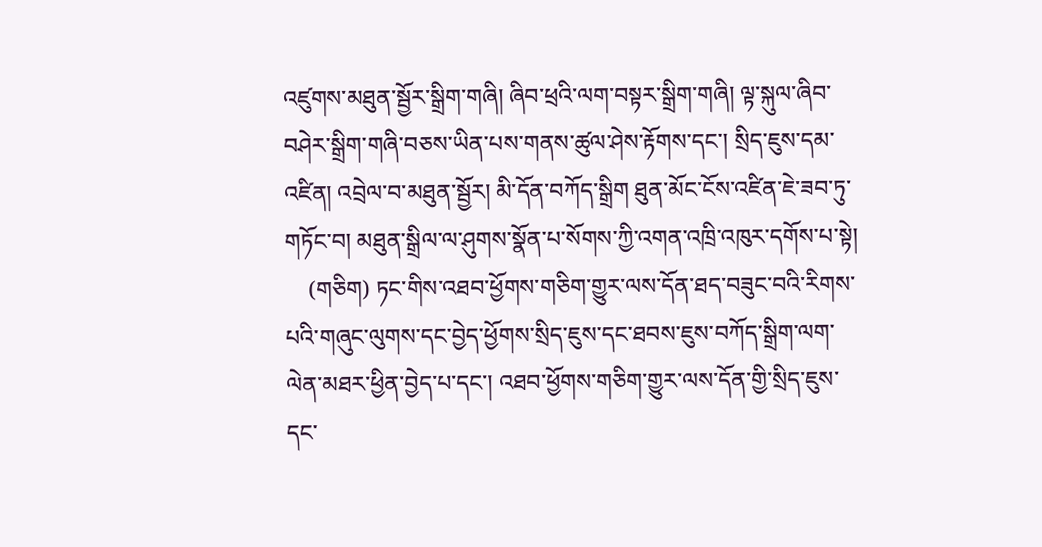འཛུགས་མཐུན་སྦྱོར་སྒྲིག་གཞི། ཞིབ་ཕྲའི་ལག་བསྟར་སྒྲིག་གཞི། ལྟ་སྐུལ་ཞིབ་བཤེར་སྒྲིག་གཞི་བཅས་ཡིན་པས་གནས་ཚུལ་ཤེས་རྟོགས་དང་། སྲིད་ཇུས་དམ་འཛིན། འབྲེལ་བ་མཐུན་སྦྱོར། མི་དོན་བཀོད་སྒྲིག ཐུན་མོང་ངོས་འཛིན་ཇེ་ཟབ་ཏུ་གཏོང་བ། མཐུན་སྒྲིལ་ལ་ཤུགས་སྣོན་པ་སོགས་ཀྱི་འགན་འཁྲི་འཁུར་དགོས་པ་སྟེ།
    (གཅིག) ཏང་གིས་འཐབ་ཕྱོགས་གཅིག་གྱུར་ལས་དོན་ཐད་བཟུང་བའི་རིགས་པའི་གཞུང་ལུགས་དང་བྱེད་ཕྱོགས་སྲིད་ཇུས་དང་ཐབས་ཇུས་བཀོད་སྒྲིག་ལག་ལེན་མཐར་ཕྱིན་བྱེད་པ་དང་། འཐབ་ཕྱོགས་གཅིག་གྱུར་ལས་དོན་གྱི་སྲིད་ཇུས་དང་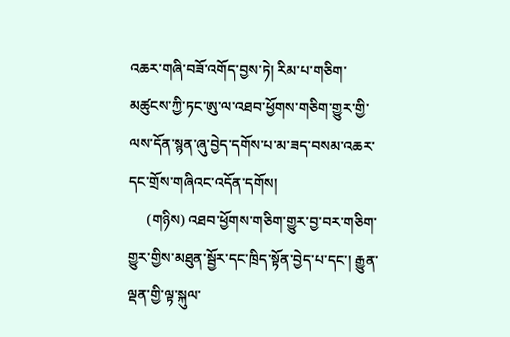འཆར་གཞི་བཟོ་འགོད་བྱས་ཏེ། རིམ་པ་གཅིག་མཚུངས་ཀྱི་ཏང་ཨུ་ལ་འཐབ་ཕྱོགས་གཅིག་གྱུར་གྱི་ལས་དོན་སྙན་ཞུ་བྱེད་དགོས་པ་མ་ཟད་བསམ་འཆར་དང་གྲོས་གཞིའང་འདོན་དགོས།
     (གཉིས) འཐབ་ཕྱོགས་གཅིག་གྱུར་བྱ་བར་གཅིག་གྱུར་གྱིས་མཐུན་སྦྱོར་དང་ཁྲིད་སྟོན་བྱེད་པ་དང་། རྒྱུན་ལྡན་གྱི་ལྟ་སྐུལ་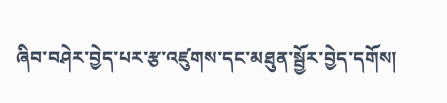ཞིབ་བཤེར་བྱེད་པར་རྩ་འཛུགས་དང་མཐུན་སྦྱོར་བྱེད་དགོས།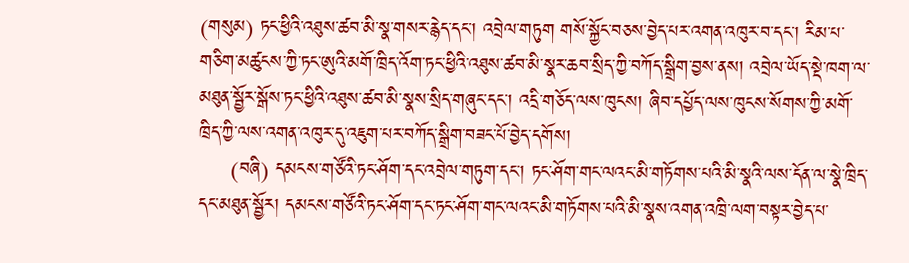(གསུམ) ཏང་ཕྱིའི་འཐུས་ཚབ་མི་སྣ་གསར་རྙེད་དང་། འབྲེལ་གཏུག གསོ་སྐྱོང་བཅས་བྱེད་པར་འགན་འཁུར་བ་དང་། རིམ་པ་གཅིག་མཚུངས་ཀྱི་ཏང་ཨུའི་མགོ་ཁྲིད་འོག་ཏང་ཕྱིའི་འཐུས་ཚབ་མི་སྣར་ཆབ་སྲིད་ཀྱི་བཀོད་སྒྲིག་བྱས་ནས། འབྲེལ་ཡོད་སྡེ་ཁག་ལ་མཐུན་སྦྱོར་སྒོས་ཏང་ཕྱིའི་འཐུས་ཚབ་མི་སྣས་སྲིད་གཞུང་དང་། འདྲི་གཅོད་ལས་ཁུངས། ཞིབ་དཔྱོད་ལས་ཁུངས་སོགས་ཀྱི་མགོ་ཁྲིད་ཀྱི་ལས་འགན་འཁུར་དུ་འཇུག་པར་བཀོད་སྒྲིག་བཟང་པོ་བྱེད་དགོས།
     (བཞི) དམངས་གཙོའི་ཏང་ཤོག་དང་འབྲེལ་གཏུག་དང་། ཏང་ཤོག་གང་ལའང་མི་གཏོགས་པའི་མི་སྣའི་ལས་དོན་ལ་སྣེ་ཁྲིད་དང་མཐུན་སྦྱོར། དམངས་གཙོའི་ཏང་ཤོག་དང་ཏང་ཤོག་གང་ལའང་མི་གཏོགས་པའི་མི་སྣས་འགན་འཁྲི་ལག་བསྟར་བྱེད་པ་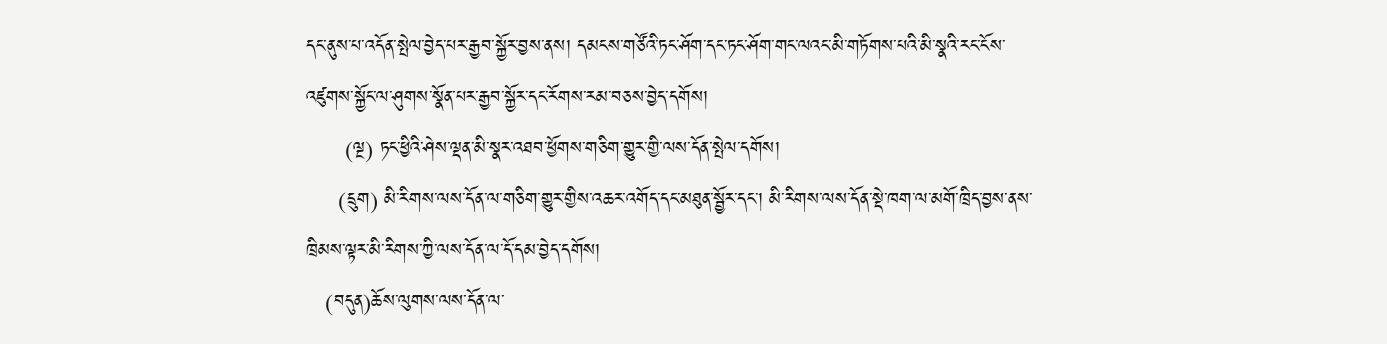དང་ནུས་པ་འདོན་སྤེལ་བྱེད་པར་རྒྱབ་སྐྱོར་བྱས་ནས། དམངས་གཙོའི་ཏང་ཤོག་དང་ཏང་ཤོག་གང་ལའང་མི་གཏོགས་པའི་མི་སྣའི་རང་ངོས་འཛུགས་སྐྱོང་ལ་ཤུགས་སྣོན་པར་རྒྱབ་སྐྱོར་དང་རོགས་རམ་བཅས་བྱེད་དགོས།
      (ལྔ) ཏང་ཕྱིའི་ཤེས་ལྡན་མི་སྣར་འཐབ་ཕྱོགས་གཅིག་གྱུར་གྱི་ལས་དོན་སྤེལ་དགོས།
     (དྲུག) མི་རིགས་ལས་དོན་ལ་གཅིག་གྱུར་གྱིས་འཆར་འགོད་དང་མཐུན་སྦྱོར་དང་། མི་རིགས་ལས་དོན་སྡེ་ཁག་ལ་མགོ་ཁྲིད་བྱས་ནས་ཁྲིམས་ལྟར་མི་རིགས་ཀྱི་ལས་དོན་ལ་དོ་དམ་བྱེད་དགོས།
   (བདུན)ཆོས་ལུགས་ལས་དོན་ལ་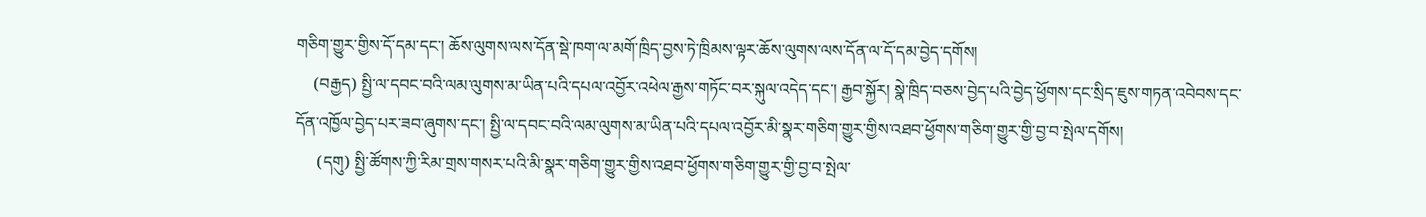གཅིག་གྱུར་གྱིས་དོ་དམ་དང་། ཆོས་ལུགས་ལས་དོན་སྡེ་ཁག་ལ་མགོ་ཁྲིད་བྱས་ཏེ་ཁྲིམས་ལྟར་ཆོས་ལུགས་ལས་དོན་ལ་དོ་དམ་བྱེད་དགོས།
    (བརྒྱད) སྤྱི་ལ་དབང་བའི་ལམ་ལུགས་མ་ཡིན་པའི་དཔལ་འབྱོར་འཕེལ་རྒྱས་གཏོང་བར་སྐུལ་འདེད་དང་། རྒྱབ་སྐྱོར། སྣེ་ཁྲིད་བཅས་བྱེད་པའི་བྱེད་ཕྱོགས་དང་སྲིད་ཇུས་གཏན་འབེབས་དང་དོན་འཁྱོལ་བྱེད་པར་ཟབ་ཞུགས་དང་། སྤྱི་ལ་དབང་བའི་ལམ་ལུགས་མ་ཡིན་པའི་དཔལ་འབྱོར་མི་སྣར་གཅིག་གྱུར་གྱིས་འཐབ་ཕྱོགས་གཅིག་གྱུར་གྱི་བྱ་བ་སྤེལ་དགོས།
     (དགུ) སྤྱི་ཚོགས་ཀྱི་རིམ་གྲས་གསར་པའི་མི་སྣར་གཅིག་གྱུར་གྱིས་འཐབ་ཕྱོགས་གཅིག་གྱུར་གྱི་བྱ་བ་སྤེལ་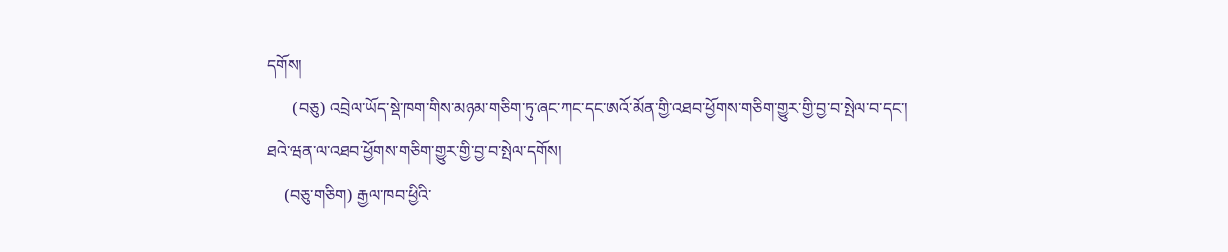དགོས།
      (བཅུ) འབྲེལ་ཡོད་སྡེ་ཁག་གིས་མཉམ་གཅིག་ཏུ་ཞང་ཀང་དང་ཨའོ་མོན་གྱི་འཐབ་ཕྱོགས་གཅིག་གྱུར་གྱི་བྱ་བ་སྤེལ་བ་དང་། ཐའེ་ཝན་ལ་འཐབ་ཕྱོགས་གཅིག་གྱུར་གྱི་བྱ་བ་སྤེལ་དགོས།
    (བཅུ་གཅིག) རྒྱལ་ཁབ་ཕྱིའི་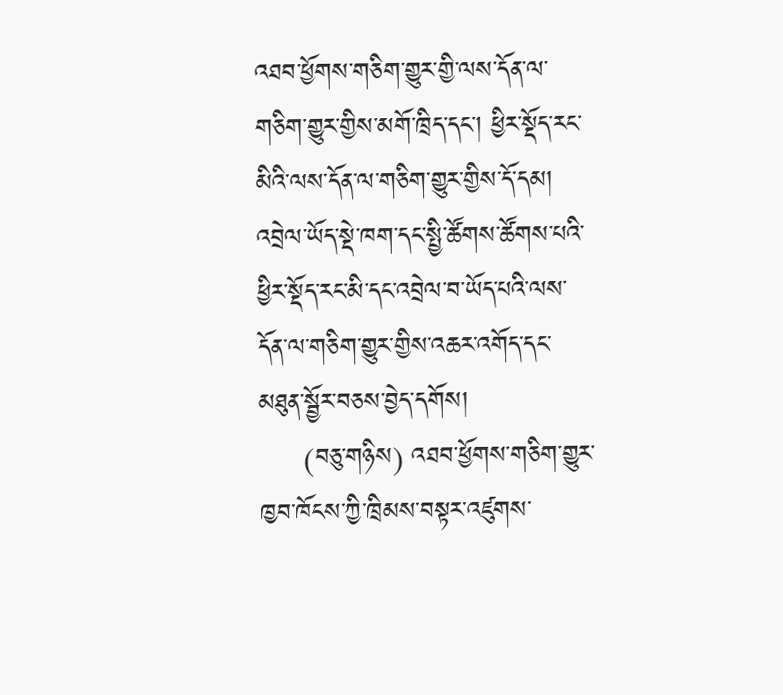འཐབ་ཕྱོགས་གཅིག་གྱུར་གྱི་ལས་དོན་ལ་གཅིག་གྱུར་གྱིས་མགོ་ཁྲིད་དང་། ཕྱིར་སྡོད་རང་མིའི་ལས་དོན་ལ་གཅིག་གྱུར་གྱིས་དོ་དམ། འབྲེལ་ཡོད་སྡེ་ཁག་དང་སྤྱི་ཚོགས་ཚོགས་པའི་ཕྱིར་སྡོད་རང་མི་དང་འབྲེལ་བ་ཡོད་པའི་ལས་དོན་ལ་གཅིག་གྱུར་གྱིས་འཆར་འགོད་དང་མཐུན་སྦྱོར་བཅས་བྱེད་དགོས།
     (བཅུ་གཉིས) འཐབ་ཕྱོགས་གཅིག་གྱུར་ཁྱབ་ཁོངས་ཀྱི་ཁྲིམས་བསྟར་འཛུགས་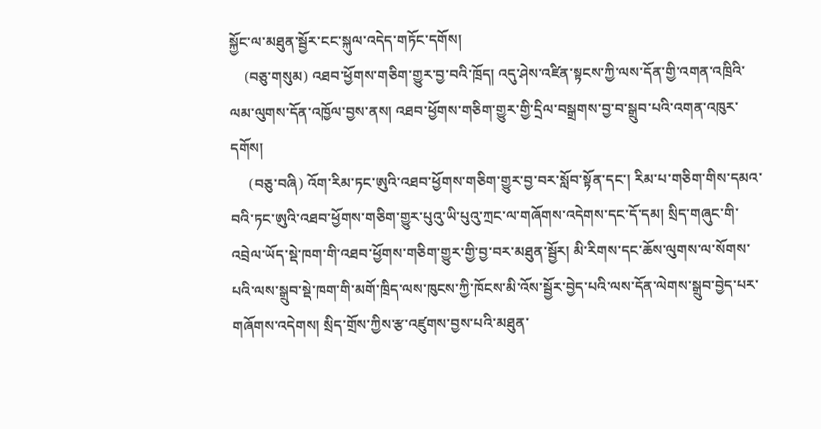སྐྱོང་ལ་མཐུན་སྦྱོར་ངང་སྐུལ་འདེད་གཏོང་དགོས།
    (བཅུ་གསུམ) འཐབ་ཕྱོགས་གཅིག་གྱུར་བྱ་བའི་ཁྲོད། འདུ་ཤེས་འཛིན་སྟངས་ཀྱི་ལས་དོན་གྱི་འགན་འཁྲིའི་ལམ་ལུགས་དོན་འཁྱོལ་བྱས་ནས། འཐབ་ཕྱོགས་གཅིག་གྱུར་གྱི་དྲིལ་བསྒྲགས་བྱ་བ་སྒྲུབ་པའི་འགན་འཁུར་དགོས།
     (བཅུ་བཞི) འོག་རིམ་ཏང་ཨུའི་འཐབ་ཕྱོགས་གཅིག་གྱུར་བྱ་བར་སློབ་སྟོན་དང་། རིམ་པ་གཅིག་གིས་དམའ་བའི་ཏང་ཨུའི་འཐབ་ཕྱོགས་གཅིག་གྱུར་པུའུ་ཡི་པུའུ་ཀྲང་ལ་གཞོགས་འདེགས་དང་དོ་དམ། སྲིད་གཞུང་གི་འབྲེལ་ཡོད་སྡེ་ཁག་གི་འཐབ་ཕྱོགས་གཅིག་གྱུར་གྱི་བྱ་བར་མཐུན་སྦྱོར། མི་རིགས་དང་ཆོས་ལུགས་ལ་སོགས་པའི་ལས་སྒྲུབ་སྡེ་ཁག་གི་མགོ་ཁྲིད་ལས་ཁུངས་ཀྱི་ཁོངས་མི་འོས་སྦྱོར་བྱེད་པའི་ལས་དོན་ལེགས་སྒྲུབ་བྱེད་པར་གཞོགས་འདེགས། སྲིད་གྲོས་ཀྱིས་རྩ་འཛུགས་བྱས་པའི་མཐུན་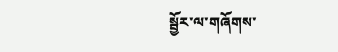སྦྱོར་ལ་གཞོགས་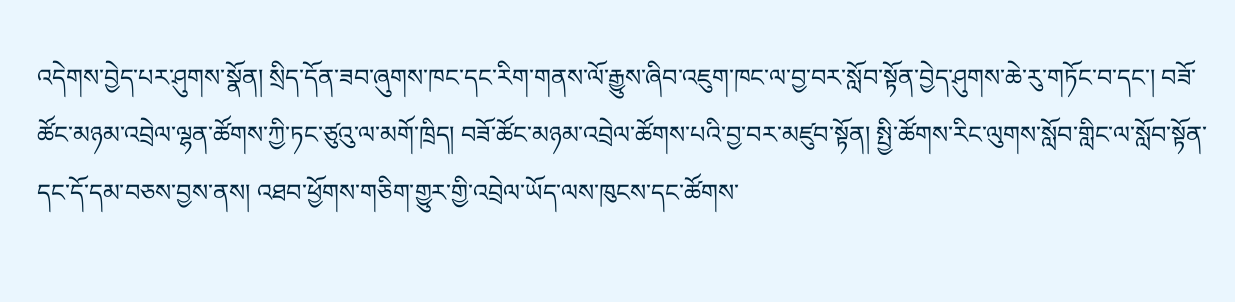འདེགས་བྱེད་པར་ཤུགས་སྣོན། སྲིད་དོན་ཟབ་ཞུགས་ཁང་དང་རིག་གནས་ལོ་རྒྱུས་ཞིབ་འཇུག་ཁང་ལ་བྱ་བར་སློབ་སྟོན་བྱེད་ཤུགས་ཆེ་རུ་གཏོང་བ་དང་། བཟོ་ཚོང་མཉམ་འབྲེལ་ལྷན་ཚོགས་ཀྱི་ཏང་ཙུའུ་ལ་མགོ་ཁྲིད། བཟོ་ཚོང་མཉམ་འབྲེལ་ཚོགས་པའི་བྱ་བར་མཛུབ་སྟོན། སྤྱི་ཚོགས་རིང་ལུགས་སློབ་གླིང་ལ་སློབ་སྟོན་དང་དོ་དམ་བཅས་བྱས་ནས། འཐབ་ཕྱོགས་གཅིག་གྱུར་གྱི་འབྲེལ་ཡོད་ལས་ཁུངས་དང་ཚོགས་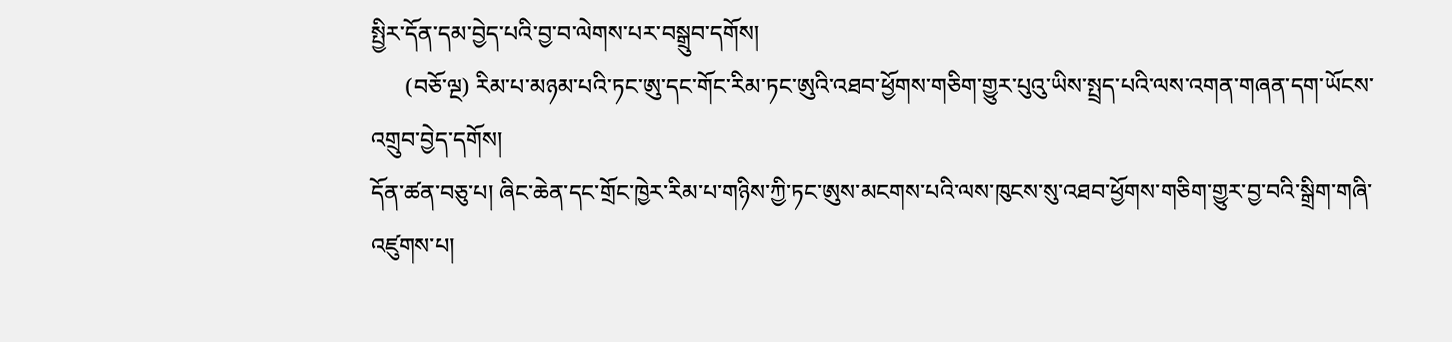སྤྱིར་དོན་དམ་བྱེད་པའི་བྱ་བ་ལེགས་པར་བསྒྲུབ་དགོས།
      (བཅོ་ལྔ) རིམ་པ་མཉམ་པའི་ཏང་ཨུ་དང་གོང་རིམ་ཏང་ཨུའི་འཐབ་ཕྱོགས་གཅིག་གྱུར་པུའུ་ཡིས་སྤྲད་པའི་ལས་འགན་གཞན་དག་ཡོངས་འགྲུབ་བྱེད་དགོས།
དོན་ཚན་བཅུ་པ། ཞིང་ཆེན་དང་གྲོང་ཁྱེར་རིམ་པ་གཉིས་ཀྱི་ཏང་ཨུས་མངགས་པའི་ལས་ཁུངས་སུ་འཐབ་ཕྱོགས་གཅིག་གྱུར་བྱ་བའི་སྒྲིག་གཞི་འཛུགས་པ།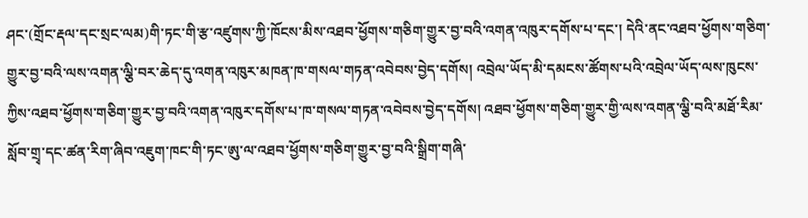ཤང་(གྲོང་རྡལ་དང་སྲང་ལམ)གི་ཏང་གི་རྩ་འཛུགས་ཀྱི་ཁོངས་མིས་འཐབ་ཕྱོགས་གཅིག་གྱུར་བྱ་བའི་འགན་འཁུར་དགོས་པ་དང་། དེའི་ནང་འཐབ་ཕྱོགས་གཅིག་གྱུར་བྱ་བའི་ལས་འགན་ལྕི་བར་ཆེད་དུ་འགན་འཁུར་མཁན་ཁ་གསལ་གཏན་འབེབས་བྱེད་དགོས། འབྲེལ་ཡོད་མི་དམངས་ཚོགས་པའི་འབྲེལ་ཡོད་ལས་ཁུངས་ཀྱིས་འཐབ་ཕྱོགས་གཅིག་གྱུར་བྱ་བའི་འགན་འཁུར་དགོས་པ་ཁ་གསལ་གཏན་འབེབས་བྱེད་དགོས། འཐབ་ཕྱོགས་གཅིག་གྱུར་གྱི་ལས་འགན་ལྕི་བའི་མཐོ་རིམ་སློབ་གྲྭ་དང་ཚན་རིག་ཞིབ་འཇུག་ཁང་གི་ཏང་ཨུ་ལ་འཐབ་ཕྱོགས་གཅིག་གྱུར་བྱ་བའི་སྒྲིག་གཞི་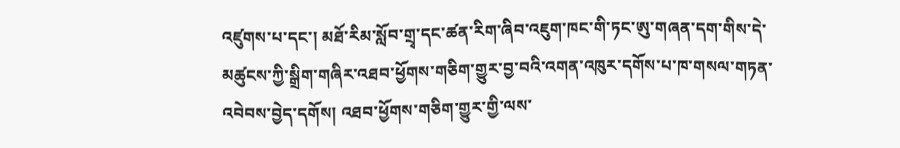འཛུགས་པ་དང་། མཐོ་རིམ་སློབ་གྲྭ་དང་ཚན་རིག་ཞིབ་འཇུག་ཁང་གི་ཏང་ཨུ་གཞན་དག་གིས་དེ་མཚུངས་ཀྱི་སྒྲིག་གཞིར་འཐབ་ཕྱོགས་གཅིག་གྱུར་བྱ་བའི་འགན་འཁུར་དགོས་པ་ཁ་གསལ་གཏན་འབེབས་བྱེད་དགོས། འཐབ་ཕྱོགས་གཅིག་གྱུར་གྱི་ལས་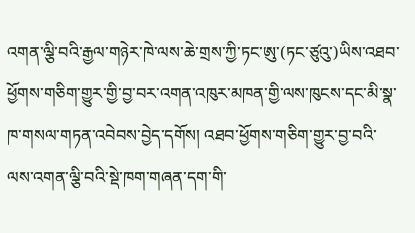འགན་ལྕི་བའི་རྒྱལ་གཉེར་ཁེ་ལས་ཆེ་གྲས་ཀྱི་ཏང་ཨུ་(ཏང་ཙུའུ་)ཡིས་འཐབ་ཕྱོགས་གཅིག་གྱུར་གྱི་བྱ་བར་འགན་འཁུར་མཁན་གྱི་ལས་ཁུངས་དང་མི་སྣ་ཁ་གསལ་གཏན་འབེབས་བྱེད་དགོས། འཐབ་ཕྱོགས་གཅིག་གྱུར་བྱ་བའི་ལས་འགན་ལྕི་བའི་སྡེ་ཁག་གཞན་དག་གི་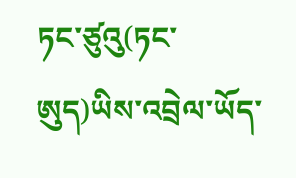ཏང་ཙུའུ(ཏང་ཨུད)ཡིས་འབྲེལ་ཡོད་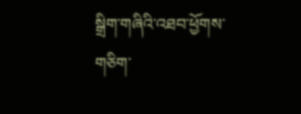སྒྲིག་གཞིའི་འཐབ་ཕྱོགས་གཅིག་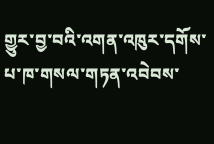གྱུར་བྱ་བའི་འགན་འཁུར་དགོས་པ་ཁ་གསལ་གཏན་འབེབས་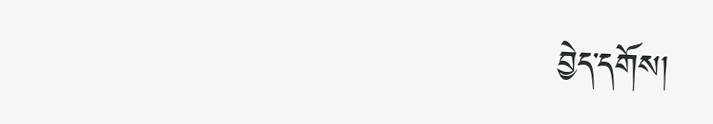བྱེད་དགོས།